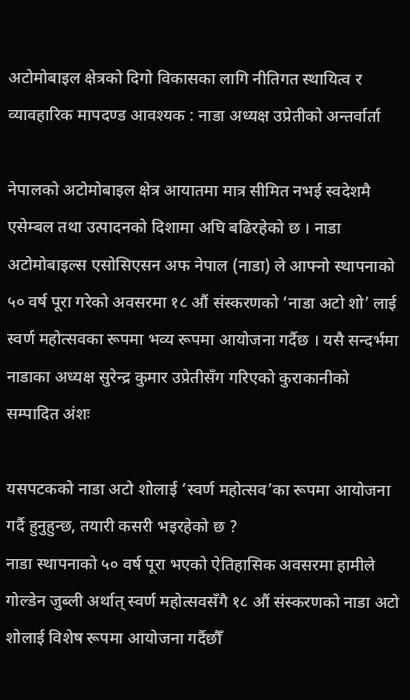अटोमोबाइल क्षेत्रको दिगो विकासका लागि नीतिगत स्थायित्व र व्यावहारिक मापदण्ड आवश्यक : नाडा अध्यक्ष उप्रेतीको अन्तर्वार्ता

नेपालको अटोमोबाइल क्षेत्र आयातमा मात्र सीमित नभई स्वदेशमै एसेम्बल तथा उत्पादनको दिशामा अघि बढिरहेको छ । नाडा अटोमोबाइल्स एसोसिएसन अफ नेपाल (नाडा) ले आफ्नो स्थापनाको ५० वर्ष पूरा गरेको अवसरमा १८ औं संस्करणको ‘नाडा अटो शो’ लाई स्वर्ण महोत्सवका रूपमा भव्य रूपमा आयोजना गर्दैछ । यसै सन्दर्भमा नाडाका अध्यक्ष सुरेन्द्र कुमार उप्रेतीसँग गरिएको कुराकानीको सम्पादित अंशः

यसपटकको नाडा अटो शोलाई ‘स्वर्ण महोत्सव’का रूपमा आयोजना गर्दै हुनुहुन्छ, तयारी कसरी भइरहेको छ ?
नाडा स्थापनाको ५० वर्ष पूरा भएको ऐतिहासिक अवसरमा हामीले गोल्डेन जुब्ली अर्थात् स्वर्ण महोत्सवसँगै १८ औं संस्करणको नाडा अटो शोलाई विशेष रूपमा आयोजना गर्दैछौँ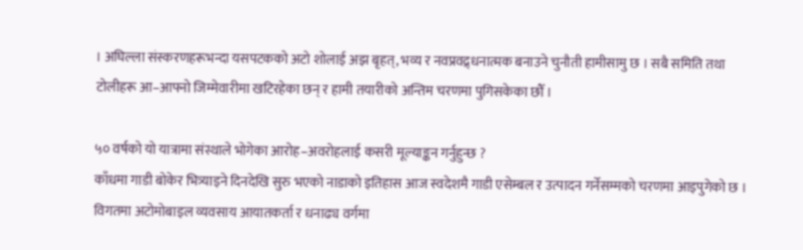। अघिल्ला संस्करणहरूभन्दा यसपटकको अटो शोलाई अझ बृहत्, भव्य र नवप्रवद्र्धनात्मक बनाउने चुनौती हामीसामु छ । सबै समिति तथा टोलीहरू आ–आफ्नो जिम्मेवारीमा खटिरहेका छन् र हामी तयारीको अन्तिम चरणमा पुगिसकेका छौँ ।

५० वर्षको यो यात्रामा संस्थाले भोगेका आरोह–अवरोहलाई कसरी मूल्याङ्कन गर्नुहुन्छ ?
काँधमा गाडी बोकेर भित्र्याइने दिनदेखि सुरु भएको नाडाको इतिहास आज स्वदेशमै गाडी एसेम्बल र उत्पादन गर्नेसम्मको चरणमा आइपुगेको छ । विगतमा अटोमोबाइल व्यवसाय आयातकर्ता र धनाढ्य वर्गमा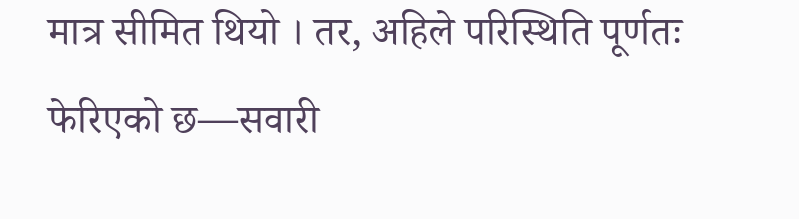मात्र सीमित थियो । तर, अहिले परिस्थिति पूर्णतः फेरिएको छ—सवारी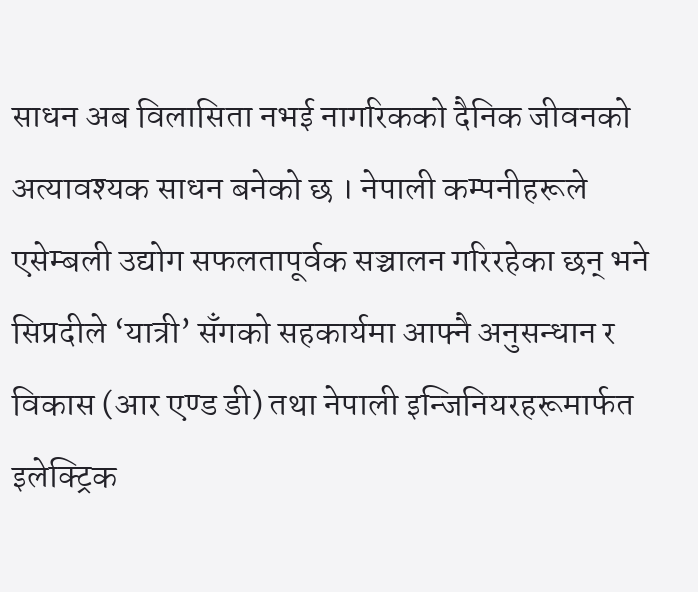साधन अब विलासिता नभई नागरिकको दैनिक जीवनको अत्यावश्यक साधन बनेको छ । नेपाली कम्पनीहरूले एसेम्बली उद्योग सफलतापूर्वक सञ्चालन गरिरहेका छन् भने सिप्रदीले ‘यात्री’ सँगको सहकार्यमा आफ्नै अनुसन्धान र विकास (आर एण्ड डी) तथा नेपाली इन्जिनियरहरूमार्फत इलेक्ट्रिक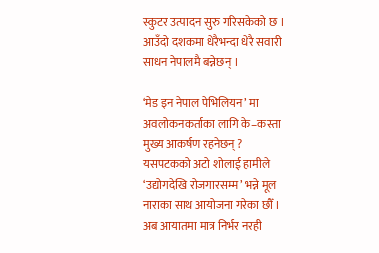स्कुटर उत्पादन सुरु गरिसकेको छ । आउँदो दशकमा धेरैभन्दा धेरै सवारी साधन नेपालमै बन्नेछन् ।

‘मेड इन नेपाल पेभिलियन’ मा अवलोकनकर्ताका लागि के–कस्ता मुख्य आकर्षण रहनेछन् ?
यसपटकको अटो शोलाई हामीले ‘उद्योगदेखि रोजगारसम्म’ भन्ने मूल नाराका साथ आयोजना गरेका छौँ । अब आयातमा मात्र निर्भर नरही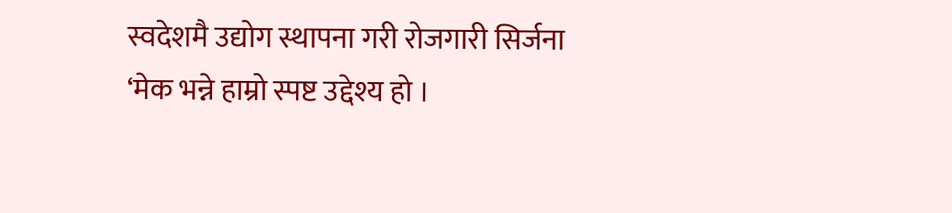स्वदेशमै उद्योग स्थापना गरी रोजगारी सिर्जना ‘मेक भन्ने हाम्रो स्पष्ट उद्देश्य हो ।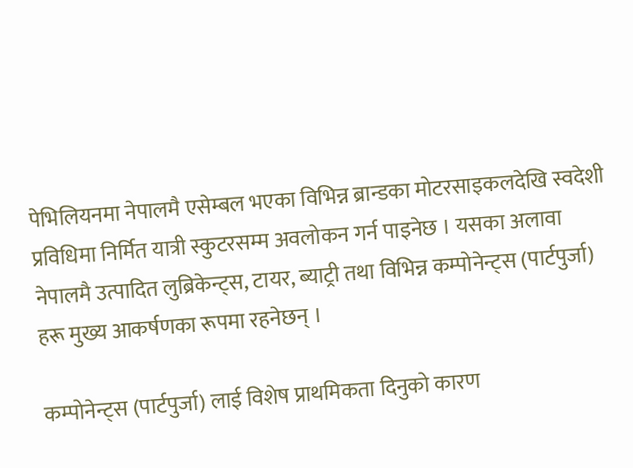पेभिलियनमा नेपालमै एसेम्बल भएका विभिन्न ब्रान्डका मोटरसाइकलदेखि स्वदेशी प्रविधिमा निर्मित यात्री स्कुटरसम्म अवलोकन गर्न पाइनेछ । यसका अलावा नेपालमै उत्पादित लुब्रिकेन्ट्स, टायर, ब्याट्री तथा विभिन्न कम्पोनेन्ट्स (पार्टपुर्जा) हरू मुख्य आकर्षणका रूपमा रहनेछन् ।

कम्पोनेन्ट्स (पार्टपुर्जा) लाई विशेष प्राथमिकता दिनुको कारण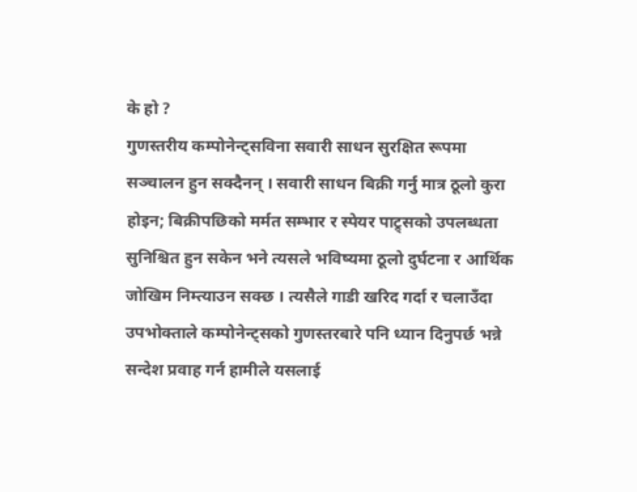के हो ?
गुणस्तरीय कम्पोनेन्ट्सविना सवारी साधन सुरक्षित रूपमा सञ्चालन हुन सक्दैनन् । सवारी साधन बिक्री गर्नु मात्र ठूलो कुरा होइन; बिक्रीपछिको मर्मत सम्भार र स्पेयर पाट्र्सको उपलब्धता सुनिश्चित हुन सकेन भने त्यसले भविष्यमा ठूलो दुर्घटना र आर्थिक जोखिम निम्त्याउन सक्छ । त्यसैले गाडी खरिद गर्दा र चलाउँदा उपभोक्ताले कम्पोनेन्ट्सको गुणस्तरबारे पनि ध्यान दिनुपर्छ भन्ने सन्देश प्रवाह गर्न हामीले यसलाई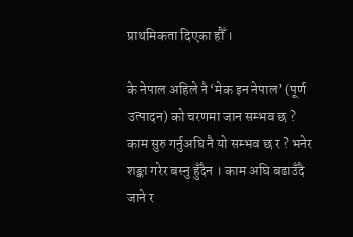प्राथमिकता दिएका हौँ ।

के नेपाल अहिले नै ‘मेक इन नेपाल’ (पूर्ण उत्पादन) को चरणमा जान सम्भव छ ?
काम सुरु गर्नुअघि नै यो सम्भव छ र ? भनेर शङ्का गरेर बस्नु हुँदैन । काम अघि बढाउँदै जाने र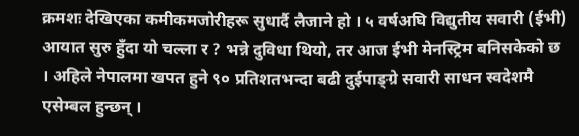क्रमशः देखिएका कमीकमजोरीहरू सुधार्दै लैजाने हो । ५ वर्षअघि विद्युतीय सवारी (ईभी) आयात सुरु हुँदा यो चल्ला र ? भन्ने दुविधा थियो, तर आज ईभी मेनस्ट्रिम बनिसकेको छ । अहिले नेपालमा खपत हुने ९० प्रतिशतभन्दा बढी दुईपाङ्ग्रे सवारी साधन स्वदेशमै एसेम्बल हुन्छन् ।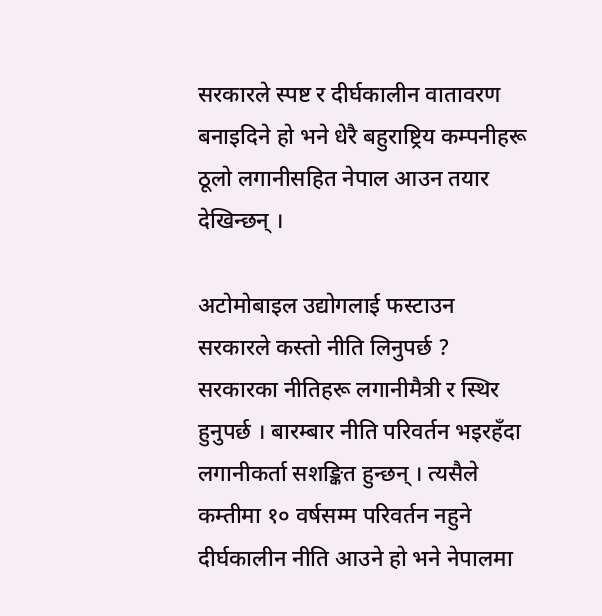सरकारले स्पष्ट र दीर्घकालीन वातावरण बनाइदिने हो भने धेरै बहुराष्ट्रिय कम्पनीहरू ठूलो लगानीसहित नेपाल आउन तयार देखिन्छन् ।

अटोमोबाइल उद्योगलाई फस्टाउन सरकारले कस्तो नीति लिनुपर्छ ?
सरकारका नीतिहरू लगानीमैत्री र स्थिर हुनुपर्छ । बारम्बार नीति परिवर्तन भइरहँदा लगानीकर्ता सशङ्कित हुन्छन् । त्यसैले कम्तीमा १० वर्षसम्म परिवर्तन नहुने दीर्घकालीन नीति आउने हो भने नेपालमा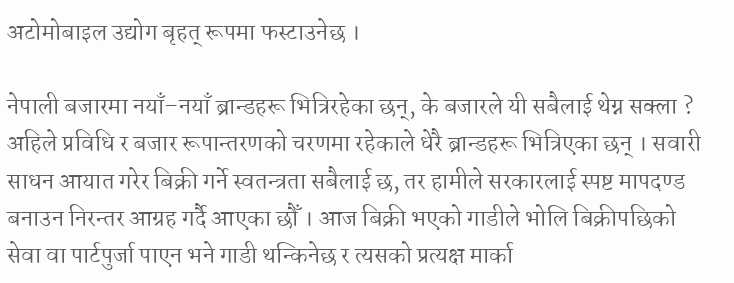अटोमोबाइल उद्योग बृहत् रूपमा फस्टाउनेछ ।

नेपाली बजारमा नयाँ–नयाँ ब्रान्डहरू भित्रिरहेका छन्, के बजारले यी सबैलाई थेग्न सक्ला ?
अहिले प्रविधि र बजार रूपान्तरणको चरणमा रहेकाले धेरै ब्रान्डहरू भित्रिएका छन् । सवारी साधन आयात गरेर बिक्री गर्ने स्वतन्त्रता सबैलाई छ, तर हामीले सरकारलाई स्पष्ट मापदण्ड बनाउन निरन्तर आग्रह गर्दै आएका छौँ । आज बिक्री भएको गाडीले भोलि बिक्रीपछिको सेवा वा पार्टपुर्जा पाएन भने गाडी थन्किनेछ र त्यसको प्रत्यक्ष मार्का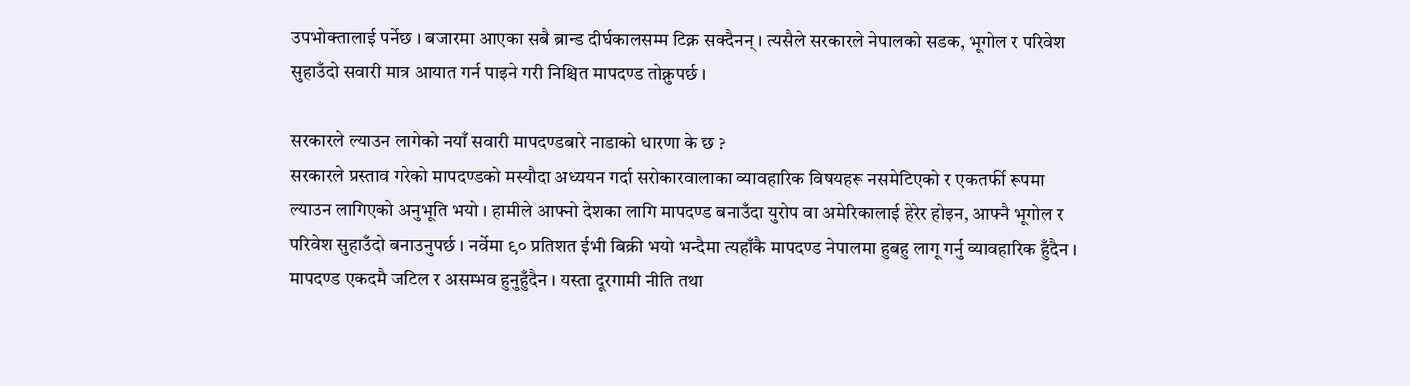उपभोक्तालाई पर्नेछ । बजारमा आएका सबै ब्रान्ड दीर्घकालसम्म टिक्न सक्दैनन् । त्यसैले सरकारले नेपालको सडक, भूगोल र परिवेश सुहाउँदो सवारी मात्र आयात गर्न पाइने गरी निश्चित मापदण्ड तोक्नुपर्छ ।

सरकारले ल्याउन लागेको नयाँ सवारी मापदण्डबारे नाडाको धारणा के छ ?
सरकारले प्रस्ताव गरेको मापदण्डको मस्यौदा अध्ययन गर्दा सरोकारवालाका व्यावहारिक विषयहरू नसमेटिएको र एकतर्फी रूपमा ल्याउन लागिएको अनुभूति भयो । हामीले आफ्नो देशका लागि मापदण्ड बनाउँदा युरोप वा अमेरिकालाई हेरेर होइन, आफ्नै भूगोल र परिवेश सुहाउँदो बनाउनुपर्छ । नर्वेमा ९० प्रतिशत ईभी बिक्री भयो भन्दैमा त्यहाँकै मापदण्ड नेपालमा हुबहु लागू गर्नु व्यावहारिक हुँदैन । मापदण्ड एकदमै जटिल र असम्भव हुनुहुँदैन । यस्ता दूरगामी नीति तथा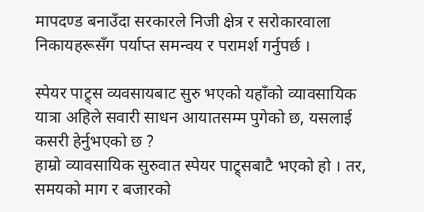मापदण्ड बनाउँदा सरकारले निजी क्षेत्र र सरोकारवाला निकायहरूसँग पर्याप्त समन्वय र परामर्श गर्नुपर्छ ।

स्पेयर पाट्र्स व्यवसायबाट सुरु भएको यहाँको व्यावसायिक यात्रा अहिले सवारी साधन आयातसम्म पुगेको छ, यसलाई कसरी हेर्नुभएको छ ?
हाम्रो व्यावसायिक सुरुवात स्पेयर पाट्र्सबाटै भएको हो । तर, समयको माग र बजारको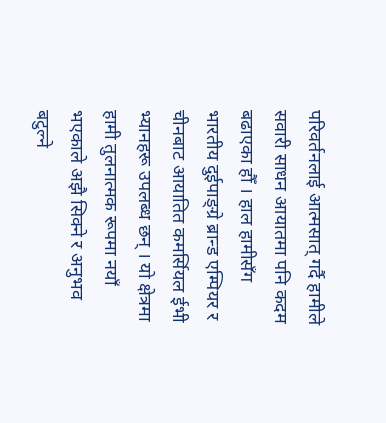परिवर्तनलाई आत्मसात् गर्दै हामीले सवारी साधन आयातमा पनि कदम बढाएका हौँ । हाल हामीसँग भारतीय दुईपाङ्ग्रे ब्रान्ड एम्पियर र चीनबाट आयातित कमर्सियल ईभी भ्यानहरू उपलब्ध छन् । यो क्षेत्रमा हामी तुलनात्मक रूपमा नयाँ भएकाले अझै सिक्ने र अनुभव बटुल्ने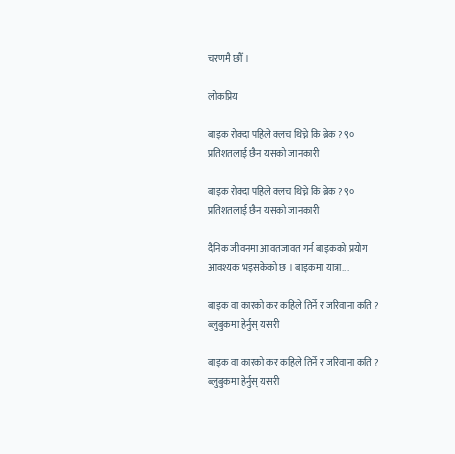चरणमै छौँ ।

लोकप्रिय

बाइक रोक्दा पहिले क्लच थिच्ने कि ब्रेक ? ९० प्रतिशतलाई छैन यसको जानकारी

बाइक रोक्दा पहिले क्लच थिच्ने कि ब्रेक ? ९० प्रतिशतलाई छैन यसको जानकारी

दैनिक जीवनमा आवतजावत गर्न बाइकको प्रयोग आवश्यक भइसकेको छ । बाइकमा यात्रा...

बाइक वा कारको कर कहिले तिर्ने र जरिवाना कति ? ब्लुबुकमा हेर्नुस् यसरी

बाइक वा कारको कर कहिले तिर्ने र जरिवाना कति ? ब्लुबुकमा हेर्नुस् यसरी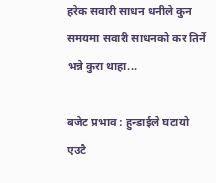हरेक सवारी साधन धनीले कुन समयमा सवारी साधनको कर तिर्ने भन्ने कुरा थाहा...

बजेट प्रभाव : हुन्डाईले घटायो एउटै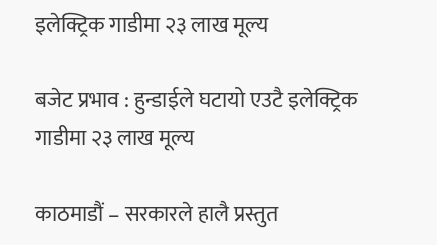इलेक्ट्रिक गाडीमा २३ लाख मूल्य

बजेट प्रभाव : हुन्डाईले घटायो एउटै इलेक्ट्रिक गाडीमा २३ लाख मूल्य

काठमाडौं – सरकारले हालै प्रस्तुत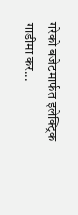गरेको बजेटमार्फत इलेक्ट्रिक गाडीमा कर...